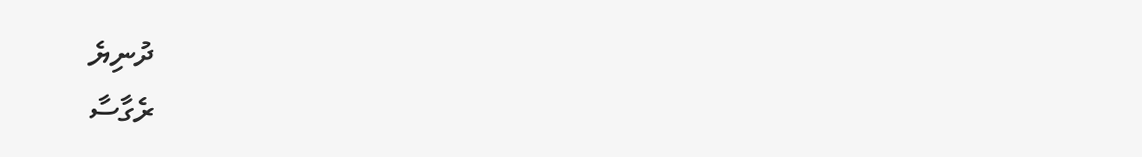ދުނިޔެ
ރެގާސާ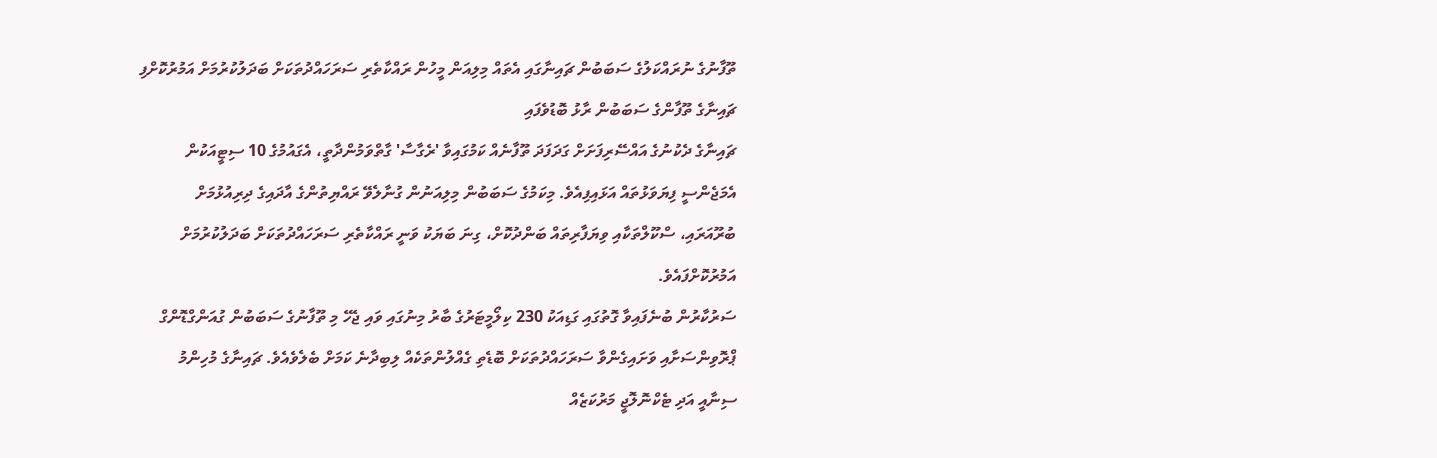ތޫފާނުގެ ނުރައްކަލުގެ ސަބަބުން ޗައިނާގައި އެތައް މިލިއަން މީހުން ރައްކާތެރި ސަރަހައްދުތަކަށް ބަދަލުކުރުމަށް އަމުރުކޮށްފި
ޗައިނާގެ ތޫފާންގެ ސަބަބުން ރާޅު ބޮޑުވެފައި
ޗައިނާގެ ދެކުނުގެ އައްސޭރިފަށަށް ގަދަފަދަ ތޫފާނެއް ކަމުގައިވާ 'ރެގާސާ' ގާތްވަމުންދާތީ، އެގައުމުގެ 10 ސިޓީއަކުން އެމަޖެންސީ ފިޔަވަޅުތައް އަޅައިފިއެވެ. މިކަމުގެ ސަބަބުން މިލިއަނުން ގުނާލެވޭ ރައްޔިތުންގެ އާދައިގެ ދިރިއުޅުމަށް ބުރޫއަރައި، ސްކޫލްތަކާއި ވިޔަފާރިތައް ބަންދުކޮށް، ގިނަ ބަޔަކު ވަނީ ރައްކާތެރި ސަރަހައްދުތަކަށް ބަދަލުކުރުމަށް އަމުރުކޮށްފައެވެ.
ސަރުކާރުން ބުނެފައިވާ ގޮތުގައި ގަޑިއަކު 230 ކިލޯމީޓަރުގެ ބާރު މިނުގައި ވައި ޖެހޭ މި ތޫފާނުގެ ސަބަބުން ގުއަންގްޑޮންގް ޕްރޮވިންސަށާއި ވަށައިގެންވާ ސަރަހައްދުތަކަށް ބޮޑެތި ގެއްލުންތަކެއް ލިބިދާނެ ކަމަށް ބެލެވެއެވެ. ޗައިނާގެ މުހިންމު ސިނާއީ އަދި ޓެކްނޮލޮޖީ މަރުކަޒެއް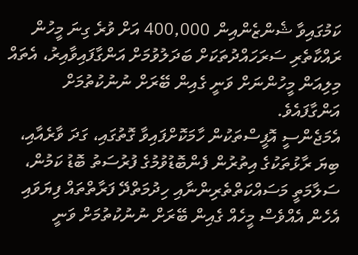ކަމުގައިވާ ޝެންޒެންއިން 400,000 އަށް ވުރެ ގިނަ މީހުން ރައްކާތެރި ސަރަހައްދުތަކަށް ބަދަލުވުމަށް އަންގާފައިވާއިރު، އެތައް މިލިއަން މީހުންނަށް ވަނީ ގެއިން ބޭރަށް ނުނުކުތުމަށް އަންގާފައެވެ.
އެމަޖެންސީ އޮފީސްތަކުން ހާމަކޮށްފައިވާ ގޮތުގައި، ގަދަ ވާރެއާއި، ބިޔަ ރާޅުތަކުގެ އިތުރުން ފެންބޮޑުވުމުގެ ފުރުސަތު ބޮޑު ކަމުން، ސަލާމަތީ މަސައްކަތްތެރިންނާއި ހިދުމަތްދޭ ފަރާތްތައް ފިޔަވައި އެހެން އެއްވެސް މީހެއް ގެއިން ބޭރަށް ނުނުކުތުމަށް ވަނީ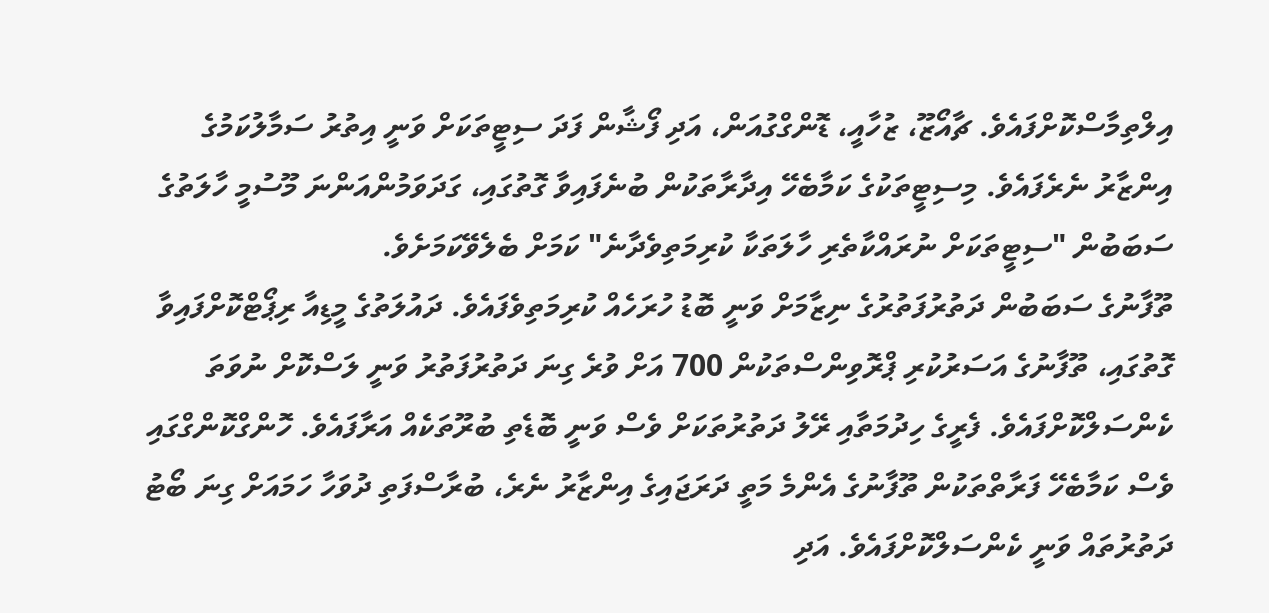އިލްތިމާސްކޮށްފައެވެ. ޗާއޯޒޫ، ޒުހާއީ، ޑޮންގްގުއަން، އަދި ފޯޝާން ފަދަ ސިޓީތަކަށް ވަނީ އިތުރު ސަމާލުކަމުގެ އިންޒާރު ނެރެފައެވެ. މިސިޓީތަކުގެ ކަމާބެހޭ އިދާރާތަކުން ބުނެފައިވާ ގޮތުގައި، ގަދަވަމުންއަންނަ މޫސުމީ ހާލަތުގެ ސަބަބުން "ސިޓީތަކަށް ނުރައްކާތެރި ހާލަތަކާ ކުރިމަތިވެދާނެ" ކަމަށް ބެލެވޭކަމަށެވެ.
ތޫފާނުގެ ސަބަބުން ދަތުރުފަތުރުގެ ނިޒާމަށް ވަނީ ބޮޑު ހުރަހެއް ކުރިމަތިވެފައެވެ. ދައުލަތުގެ މީޑިއާ ރިޕޯޓްކޮށްފައިވާ ގޮތުގައި، ތޫފާނުގެ އަސަރުކުރި ޕްރޮވިންސްތަކުން 700 އަށް ވުރެ ގިނަ ދަތުރުފަތުރު ވަނީ ލަސްކޮށް ނުވަތަ ކެންސަލްކޮށްފައެވެ. ފެރީގެ ހިދުމަތާއި ރޭލު ދަތުރުތަކަށް ވެސް ވަނީ ބޮޑެތި ބުރޫތަކެއް އަރާފައެވެ. ހޮންގްކޮންގްގައި ވެސް ކަމާބެހޭ ފަރާތްތަކުން ތޫފާނުގެ އެންމެ މަތީ ދަރަޖައިގެ އިންޒާރު ނެރެ، ބުރާސްފަތި ދުވަހާ ހަމައަށް ގިނަ ބޯޓު ދަތުރުތައް ވަނީ ކެންސަލްކޮށްފައެވެ. އަދި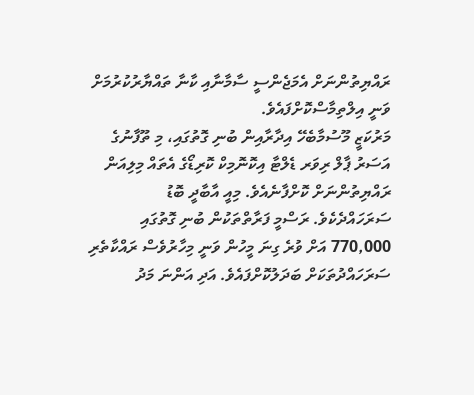ރައްޔިތުންނަށް އެމަޖެންސީ ސާމާނާއި ކާނާ ތައްޔާރުކުރުމަށް ވަނީ އިލްތިމާސްކޮށްފައެވެ.
މަރުކަޒީ މޫސުމާބެހޭ އިދާރާއިން ބުނި ގޮތުގައި، މި ތޫފާނުގެ އަސަރު ޕާލް ރިވަރ ޑެލްޓާ އިކޮނޮމިކް ކޮރިޑޯގެ އެތައް މިލިއަން ރައްޔިތުންނަށް ކޮށްފާނެއެވެ. މިއީ އާބާދީ ބޮޑު ސަރަހައްދެކެވެ. ރަސްމީ ފަރާތްތަކުން ބުނި ގޮތުގައި 770,000 އަށް ވުރެ ގިނަ މީހުން ވަނީ މިހާރުވެސް ރައްކާތެރި ސަރަހައްދުތަކަށް ބަދަލުކޮށްފައެވެ. އަދި އަންނަ މަދު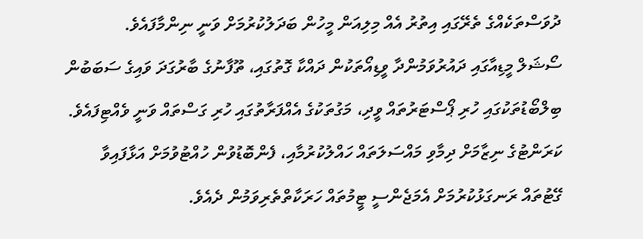ދުވަސްތަކެއްގެ ތެރޭގައި އިތުރު އެއް މިލިއަން މީހުން ބަދަލުކުރުމަށް ވަނީ ނިންމާފައެވެ.
ސޯޝަލް މީޑިއާގައި ދައުރުވަމުންދާ ވީޑިއޯތަކުން ދައްކާ ގޮތުގައި، ތޫފާނުގެ ބާރުގަދަ ވައިގެ ސަބަބުން ބިލްބޯޑުތަކުގައި ހުރި ޕޯސްޓަރުތައް ވީދި، މަގުތަކުގެ އެއްފަރާތުގައި ހުރި ގަސްތައް ވަނީ ވެއްޓިފައެވެ. ކަރަންޓުގެ ނިޒާމަށް ދިމާވި މައްސަލަތައް ހައްލުކުރުމާއި، ފެންބޮޑުވުން ހުއްޓުވުމަށް އަޅާފައިވާ ގޭޓުތައް ރަނގަޅުކުރުމަށް އެމަޖެންސީ ޓީމުތައް ހަރަކާތްތެރިވަމުން ދެއެވެ.